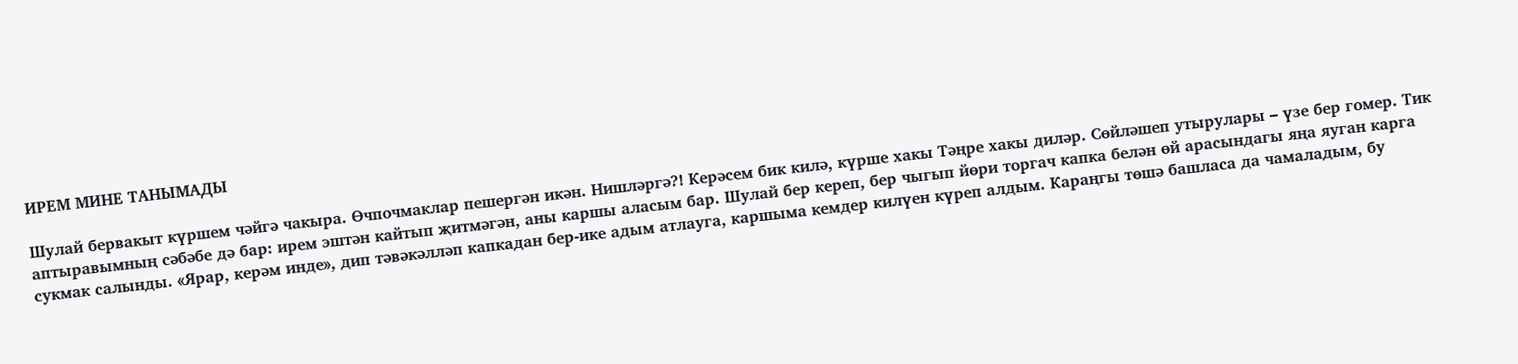ИРЕМ МИНЕ ТАНЫМАДЫ

Шулай бервакыт күршем чәйгә чакыра. Өчпочмаклар пешергән икән. Нишләргә?! Керәсем бик килә, күрше хакы Тәңре хакы диләр. Сөйләшеп утырулары – үзе бер гомер. Тик аптыравымның сәбәбе дә бар: ирем эштән кайтып җитмәгән, аны каршы аласым бар. Шулай бер кереп, бер чыгып йөри торгач капка белән өй арасындагы яңа яуган карга сукмак салынды. «Ярар, керәм инде», дип тәвәкәлләп капкадан бер-ике адым атлауга, каршыма кемдер килүен күреп алдым. Караңгы төшә башласа да чамаладым, бу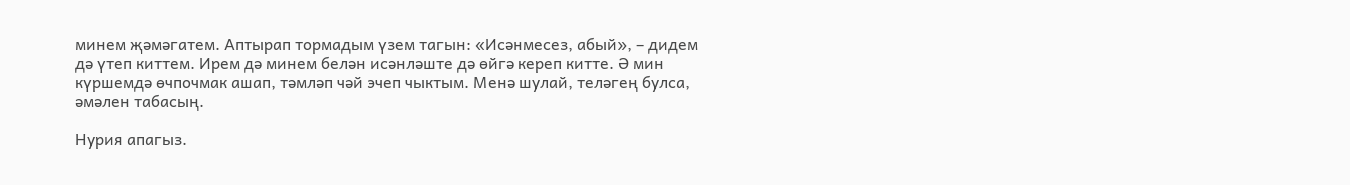минем җәмәгатем. Аптырап тормадым үзем тагын: «Исәнмесез, абый», – дидем дә үтеп киттем. Ирем дә минем белән исәнләште дә өйгә кереп китте. Ә мин күршемдә өчпочмак ашап, тәмләп чәй эчеп чыктым. Менә шулай, теләгең булса, әмәлен табасың.

Нурия апагыз.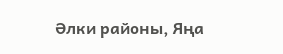Әлки районы, Яңа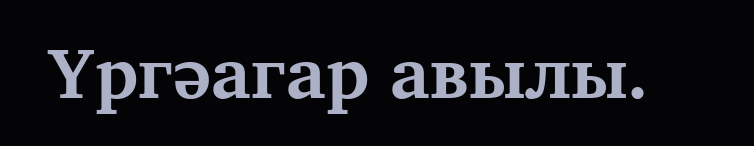Үргәагар авылы.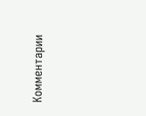Комментарии